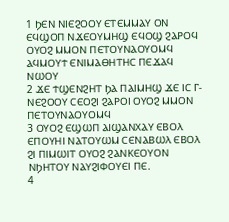1 ϦⲈⲚ ⲚⲒⲈϨⲞⲞⲨ ⲈⲦⲈⲘⲘⲀⲨ ⲞⲚ ⲈϤϢⲞⲠ ⲚϪⲈⲞⲨⲘⲎϢ ⲈϤⲞϢ ϨⲀⲢⲞϤ ⲞⲨⲞϨ ⲘⲘⲞⲚ ⲠⲈⲦⲞⲨⲚⲀⲞⲨⲞⲘϤ ⲀϤⲘⲞⲨϮ ⲈⲚⲒⲘⲀⲐⲎⲦⲎⲤ ⲠⲈϪⲀϤ ⲚⲰⲞⲨ
2 ϪⲈ ϮϢⲈⲚϨⲎⲦ ϦⲀ ⲠⲀⲒⲘⲎϢ ϪⲈ ⲒⲤ Ⲅ- ⲚⲈϨⲞⲞⲨ ⲤⲈⲞϨⲒ ϨⲀⲢⲞⲒ ⲞⲨⲞϨ ⲘⲘⲞⲚ ⲠⲈⲦⲞⲨⲚⲀⲞⲨⲞⲘϤ
3 ⲞⲨⲞϨ ⲈϢⲰⲠ ⲀⲒϢⲀⲚⲬⲀⲨ ⲈⲂⲞⲖ ⲈⲠⲞⲨⲎⲒ ⲚⲀⲦⲞⲨⲰⲘ ⲤⲈⲚⲀⲂⲰⲖ ⲈⲂⲞⲖ ϨⲒ ⲠⲒⲘⲰⲒⲦ ⲞⲨⲞϨ ϨⲀⲚⲔⲈⲞⲨⲞⲚ ⲚϦⲎⲦⲞⲨ ⲚⲀⲨϨⲒⲪⲞⲨⲈⲒ ⲠⲈ.
4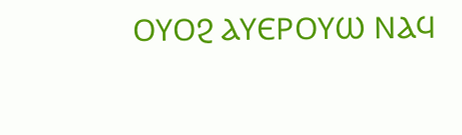ⲞⲨⲞϨ ⲀⲨⲈⲢⲞⲨⲰ ⲚⲀϤ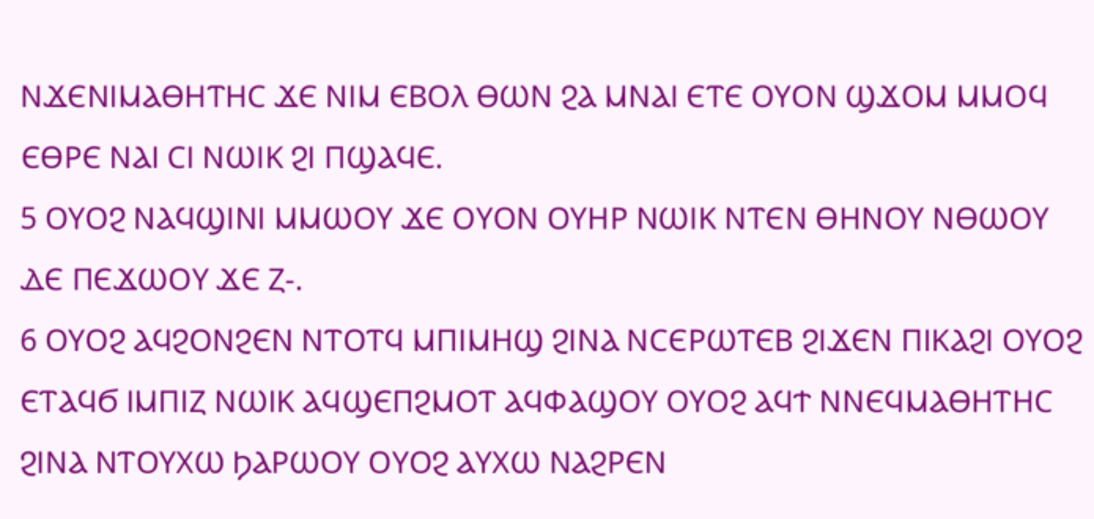ⲚϪⲈⲚⲒⲘⲀⲐⲎⲦⲎⲤ ϪⲈ ⲚⲒⲘ ⲈⲂⲞⲖ ⲐⲰⲚ ϨⲀ ⲘⲚⲀⲒ ⲈⲦⲈ ⲞⲨⲞⲚ ϢϪⲞⲘ ⲘⲘⲞϤ ⲈⲐⲢⲈ ⲚⲀⲒ ⲤⲒ ⲚⲰⲒⲔ ϨⲒ ⲠϢⲀϤⲈ.
5 ⲞⲨⲞϨ ⲚⲀϤϢⲒⲚⲒ ⲘⲘⲰⲞⲨ ϪⲈ ⲞⲨⲞⲚ ⲞⲨⲎⲢ ⲚⲰⲒⲔ ⲚⲦⲈⲚ ⲐⲎⲚⲞⲨ ⲚⲐⲰⲞⲨ ⲆⲈ ⲠⲈϪⲰⲞⲨ ϪⲈ Ⲍ-.
6 ⲞⲨⲞϨ ⲀϤϨⲞⲚϨⲈⲚ ⲚⲦⲞⲦϤ ⲘⲠⲒⲘⲎϢ ϨⲒⲚⲀ ⲚⲤⲈⲢⲰⲦⲈⲂ ϨⲒϪⲈⲚ ⲠⲒⲔⲀϨⲒ ⲞⲨⲞϨ ⲈⲦⲀϤϬ ⲒⲘⲠⲒⲌ ⲚⲰⲒⲔ ⲀϤϢⲈⲠϨⲘⲞⲦ ⲀϤⲪⲀϢⲞⲨ ⲞⲨⲞϨ ⲀϤϮ ⲚⲚⲈϤⲘⲀⲐⲎⲦⲎⲤ ϨⲒⲚⲀ ⲚⲦⲞⲨⲬⲰ ϦⲀⲢⲰⲞⲨ ⲞⲨⲞϨ ⲀⲨⲬⲰ ⲚⲀϨⲢⲈⲚ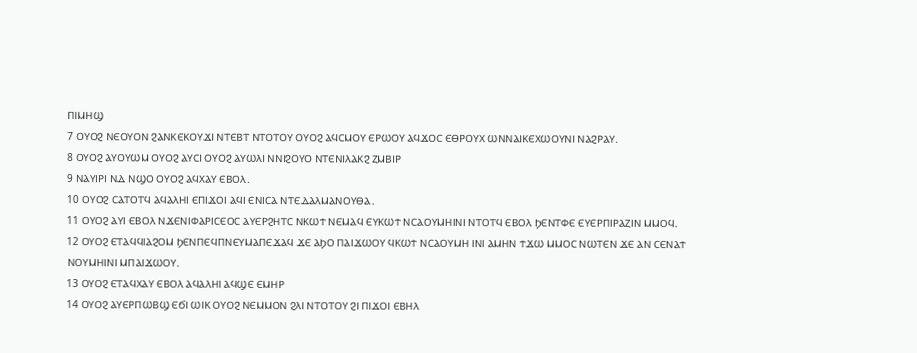ⲠⲒⲘⲎϢ
7 ⲞⲨⲞϨ ⲚⲈⲞⲨⲞⲚ ϨⲀⲚⲔⲈⲔⲞⲨϪⲒ ⲚⲦⲈⲂⲦ ⲚⲦⲞⲦⲞⲨ ⲞⲨⲞϨ ⲀϤⲤⲘⲞⲨ ⲈⲢⲰⲞⲨ ⲀϤϪⲞⲤ ⲈⲐⲢⲞⲨⲬ ⲰⲚⲚⲀⲒⲔⲈⲬⲰⲞⲨⲚⲒ ⲚⲀϨⲢⲀⲨ.
8 ⲞⲨⲞϨ ⲀⲨⲞⲨⲰⲘ ⲞⲨⲞϨ ⲀⲨⲤⲒ ⲞⲨⲞϨ ⲀⲨⲰⲖⲒ ⲚⲚⲒϨⲞⲨⲞ ⲚⲦⲈⲚⲒⲖⲀⲔϨ ⲌⲘⲂⲒⲢ
9 ⲚⲀⲨⲒⲢⲒ ⲚⲆ ⲚϢⲞ ⲞⲨⲞϨ ⲀϤⲬⲀⲨ ⲈⲂⲞⲖ.
10 ⲞⲨⲞϨ ⲤⲀⲦⲞⲦϤ ⲀϤⲀⲖⲎⲒ ⲈⲠⲒϪⲞⲒ ⲀϤⲒ ⲈⲚⲒⲤⲀ ⲚⲦⲈⲆⲀⲖⲘⲀⲚⲞⲨⲐⲀ.
11 ⲞⲨⲞϨ ⲀⲨⲒ ⲈⲂⲞⲖ ⲚϪⲈⲚⲒⲪⲀⲢⲒⲤⲈⲞⲤ ⲀⲨⲈⲢϨⲎⲦⲤ ⲚⲔⲰϮ ⲚⲈⲘⲀϤ ⲈⲨⲔⲰϮ ⲚⲤⲀⲞⲨⲘⲎⲒⲚⲒ ⲚⲦⲞⲦϤ ⲈⲂⲞⲖ ϦⲈⲚⲦⲪⲈ ⲈⲨⲈⲢⲠⲒⲢⲀⲌⲒⲚ ⲘⲘⲞϤ.
12 ⲞⲨⲞϨ ⲈⲦⲀϤϤⲒⲀϨⲞⲘ ϦⲈⲚⲠⲈϤⲠⲚⲈⲨⲘⲀⲠⲈϪⲀϤ ϪⲈ ⲀϦⲞ ⲠⲀⲒϪⲰⲞⲨ ϤⲔⲰϮ ⲚⲤⲀⲞⲨⲘⲎ ⲒⲚⲒ ⲀⲘⲎⲚ ϮϪⲰ ⲘⲘⲞⲤ ⲚⲰⲦⲈⲚ ϪⲈ ⲀⲚ ⲤⲈⲚⲀϮ ⲚⲞⲨⲘⲎⲒⲚⲒ ⲘⲠⲀⲒϪⲰⲞⲨ.
13 ⲞⲨⲞϨ ⲈⲦⲀϤⲬⲀⲨ ⲈⲂⲞⲖ ⲀϤⲀⲖⲎⲒ ⲀϤϢⲈ ⲈⲘⲎⲢ
14 ⲞⲨⲞϨ ⲀⲨⲈⲢⲠⲰⲂϢ ⲈϬⲒ ⲰⲒⲔ ⲞⲨⲞϨ ⲚⲈⲘⲘⲞⲚ ϨⲖⲒ ⲚⲦⲞⲦⲞⲨ ϨⲒ ⲠⲒϪⲞⲒ ⲈⲂⲎⲖ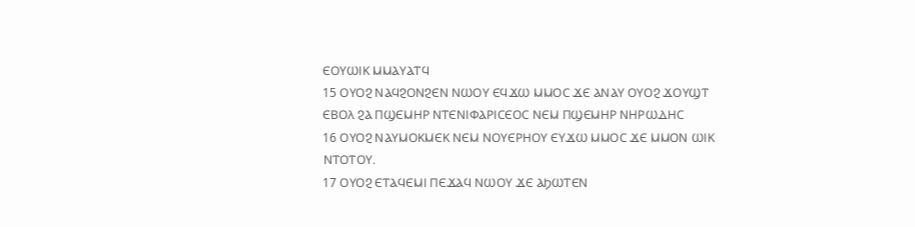ⲈⲞⲨⲰⲒⲔ ⲘⲘⲀⲨⲀⲦϤ
15 ⲞⲨⲞϨ ⲚⲀϤϨⲞⲚϨⲈⲚ ⲚⲰⲞⲨ ⲈϤϪⲰ ⲘⲘⲞⲤ ϪⲈ ⲀⲚⲀⲨ ⲞⲨⲞϨ ϪⲞⲨϢⲦ ⲈⲂⲞⲖ ϨⲀ ⲠϢⲈⲘⲎⲢ ⲚⲦⲈⲚⲒⲪⲀⲢⲒⲤⲈⲞⲤ ⲚⲈⲘ ⲠϢⲈⲘⲎⲢ ⲚⲎⲢⲰⲆⲎⲤ
16 ⲞⲨⲞϨ ⲚⲀⲨⲘⲞⲔⲘⲈⲔ ⲚⲈⲘ ⲚⲞⲨⲈⲢⲎⲞⲨ ⲈⲨϪⲰ ⲘⲘⲞⲤ ϪⲈ ⲘⲘⲞⲚ ⲰⲒⲔ ⲚⲦⲞⲦⲞⲨ.
17 ⲞⲨⲞϨ ⲈⲦⲀϤⲈⲘⲒ ⲠⲈϪⲀϤ ⲚⲰⲞⲨ ϪⲈ ⲀϦⲰⲦⲈⲚ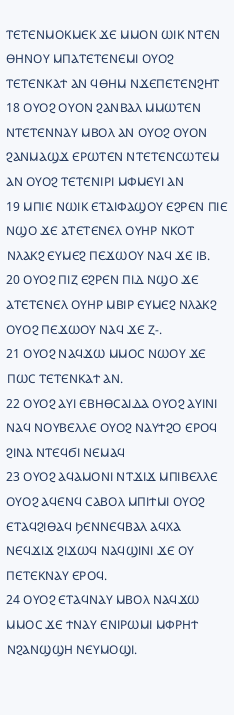ⲦⲈⲦⲈⲚⲘⲞⲔⲘⲈⲔ ϪⲈ ⲘⲘⲞⲚ ⲰⲒⲔ ⲚⲦⲈⲚ ⲐⲎⲚⲞⲨ ⲘⲠⲀⲦⲈⲦⲈⲚⲈⲘⲒ ⲞⲨⲞϨ ⲦⲈⲦⲈⲚⲔⲀϮ ⲀⲚ ϤⲐⲎⲘ ⲚϪⲈⲠⲈⲦⲈⲚϨⲎⲦ
18 ⲞⲨⲞϨ ⲞⲨⲞⲚ ϨⲀⲚⲂⲀⲖ ⲘⲘⲰⲦⲈⲚ ⲚⲦⲈⲦⲈⲚⲚⲀⲨ ⲘⲂⲞⲖ ⲀⲚ ⲞⲨⲞϨ ⲞⲨⲞⲚ ϨⲀⲚⲘⲀϢϪ ⲈⲢⲰⲦⲈⲚ ⲚⲦⲈⲦⲈⲚⲤⲰⲦⲈⲘ ⲀⲚ ⲞⲨⲞϨ ⲦⲈⲦⲈⲚⲒⲢⲒ ⲘⲪⲘⲈⲨⲒ ⲀⲚ
19 ⲘⲠⲒⲈ ⲚⲰⲒⲔ ⲈⲦⲀⲒⲪⲀϢⲞⲨ ⲈϨⲢⲈⲚ ⲠⲒⲈ ⲚϢⲞ ϪⲈ ⲀⲦⲈⲦⲈⲚⲈⲖ ⲞⲨⲎⲢ ⲚⲔⲞⲦ ⲚⲖⲀⲔϨ ⲈⲨⲘⲈϨ ⲠⲈϪⲰⲞⲨ ⲚⲀϤ ϪⲈ ⲒⲂ.
20 ⲞⲨⲞϨ ⲠⲒⲌ ⲈϨⲢⲈⲚ ⲠⲒⲆ ⲚϢⲞ ϪⲈ ⲀⲦⲈⲦⲈⲚⲈⲖ ⲞⲨⲎⲢ ⲘⲂⲒⲢ ⲈⲨⲘⲈϨ ⲚⲖⲀⲔϨ ⲞⲨⲞϨ ⲠⲈϪⲰⲞⲨ ⲚⲀϤ ϪⲈ Ⲍ-.
21 ⲞⲨⲞϨ ⲚⲀϤϪⲰ ⲘⲘⲞⲤ ⲚⲰⲞⲨ ϪⲈ ⲠⲰⲤ ⲦⲈⲦⲈⲚⲔⲀϮ ⲀⲚ.
22 ⲞⲨⲞϨ ⲀⲨⲒ ⲈⲂⲎⲐⲤⲀⲒⲆⲀ ⲞⲨⲞϨ ⲀⲨⲒⲚⲒ ⲚⲀϤ ⲚⲞⲨⲂⲈⲖⲖⲈ ⲞⲨⲞϨ ⲚⲀⲨϮϨⲞ ⲈⲢⲞϤ ϨⲒⲚⲀ ⲚⲦⲈϤϬⲒ ⲚⲈⲘⲀϤ
23 ⲞⲨⲞϨ ⲀϤⲀⲘⲞⲚⲒ ⲚⲦϪⲒϪ ⲘⲠⲒⲂⲈⲖⲖⲈ ⲞⲨⲞϨ ⲀϤⲈⲚϤ ⲤⲀⲂⲞⲖ ⲘⲠⲒϮⲘⲒ ⲞⲨⲞϨ ⲈⲦⲀϤϨⲒⲐⲀϤ ϦⲈⲚⲚⲈϤⲂⲀⲖ ⲀϤⲬⲀ ⲚⲈϤϪⲒϪ ϨⲒϪⲰϤ ⲚⲀϤϢⲒⲚⲒ ϪⲈ ⲞⲨ ⲠⲈⲦⲈⲔⲚⲀⲨ ⲈⲢⲞϤ.
24 ⲞⲨⲞϨ ⲈⲦⲀϤⲚⲀⲨ ⲘⲂⲞⲖ ⲚⲀϤϪⲰ ⲘⲘⲞⲤ ϪⲈ ϮⲚⲀⲨ ⲈⲚⲒⲢⲰⲘⲒ ⲘⲪⲢⲎϮ ⲚϨⲀⲚϢϢⲎ ⲚⲈⲨⲘⲞϢⲒ.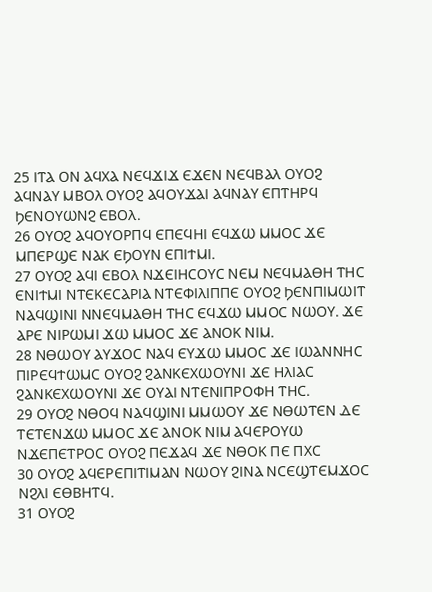25 ⲒⲦⲀ ⲞⲚ ⲀϤⲬⲀ ⲚⲈϤϪⲒϪ ⲈϪⲈⲚ ⲚⲈϤⲂⲀⲖ ⲞⲨⲞϨ ⲀϤⲚⲀⲨ ⲘⲂⲞⲖ ⲞⲨⲞϨ ⲀϤⲞⲨϪⲀⲒ ⲀϤⲚⲀⲨ ⲈⲠⲦⲎⲢϤ ϦⲈⲚⲞⲨⲰⲚϨ ⲈⲂⲞⲖ.
26 ⲞⲨⲞϨ ⲀϤⲞⲨⲞⲢⲠϤ ⲈⲠⲈϤⲎⲒ ⲈϤϪⲰ ⲘⲘⲞⲤ ϪⲈ ⲘⲠⲈⲢϢⲈ ⲚⲀⲔ ⲈϦⲞⲨⲚ ⲈⲠⲒϮⲘⲒ.
27 ⲞⲨⲞϨ ⲀϤⲒ ⲈⲂⲞⲖ ⲚϪⲈⲒⲎⲤⲞⲨⲤ ⲚⲈⲘ ⲚⲈϤⲘⲀⲐⲎ ⲦⲎⲤ ⲈⲚⲒϮⲘⲒ ⲚⲦⲈⲔⲈⲤⲀⲢⲒⲀ ⲚⲦⲈⲪⲒⲖⲒⲠⲠⲈ ⲞⲨⲞϨ ϦⲈⲚⲠⲒⲘⲰⲒⲦ ⲚⲀϤϢⲒⲚⲒ ⲚⲚⲈϤⲘⲀⲐⲎ ⲦⲎⲤ ⲈϤϪⲰ ⲘⲘⲞⲤ ⲚⲰⲞⲨ. ϪⲈ ⲀⲢⲈ ⲚⲒⲢⲰⲘⲒ ϪⲰ ⲘⲘⲞⲤ ϪⲈ ⲀⲚⲞⲔ ⲚⲒⲘ.
28 ⲚⲐⲰⲞⲨ ⲀⲨϪⲞⲤ ⲚⲀϤ ⲈⲨϪⲰ ⲘⲘⲞⲤ ϪⲈ ⲒⲰⲀⲚⲚⲎⲤ ⲠⲒⲢⲈϤϮⲰⲘⲤ ⲞⲨⲞϨ ϨⲀⲚⲔⲈⲬⲰⲞⲨⲚⲒ ϪⲈ ⲎⲖⲒⲀⲤ ϨⲀⲚⲔⲈⲬⲰⲞⲨⲚⲒ ϪⲈ ⲞⲨⲀⲒ ⲚⲦⲈⲚⲒⲠⲢⲞⲪⲎ ⲦⲎⲤ.
29 ⲞⲨⲞϨ ⲚⲐⲞϤ ⲚⲀϤϢⲒⲚⲒ ⲘⲘⲰⲞⲨ ϪⲈ ⲚⲐⲰⲦⲈⲚ ⲆⲈ ⲦⲈⲦⲈⲚϪⲰ ⲘⲘⲞⲤ ϪⲈ ⲀⲚⲞⲔ ⲚⲒⲘ ⲀϤⲈⲢⲞⲨⲰ ⲚϪⲈⲠⲈⲦⲢⲞⲤ ⲞⲨⲞϨ ⲠⲈϪⲀϤ ϪⲈ ⲚⲐⲞⲔ ⲠⲈ ⲠⲬⲤ
30 ⲞⲨⲞϨ ⲀϤⲈⲢⲈⲠⲒⲦⲒⲘⲀⲚ ⲚⲰⲞⲨ ϨⲒⲚⲀ ⲚⲤⲈϢⲦⲈⲘϪⲞⲤ ⲚϨⲖⲒ ⲈⲐⲂⲎⲦϤ.
31 ⲞⲨⲞϨ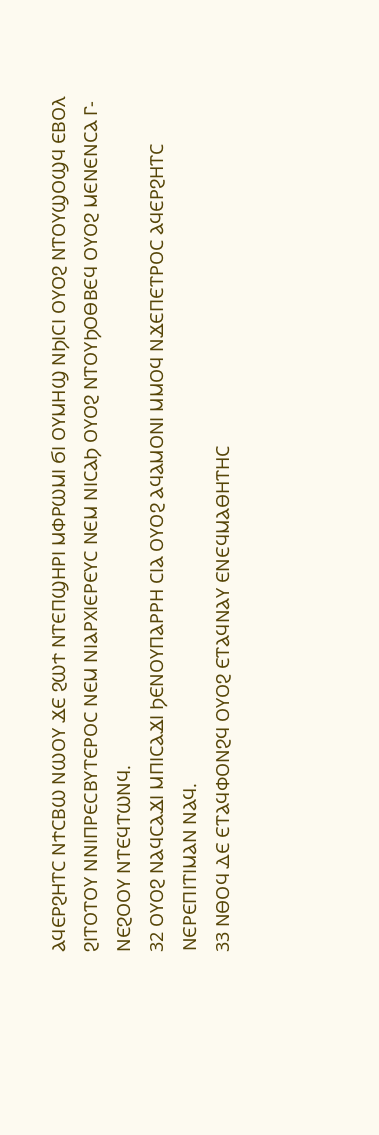ⲀϤⲈⲢϨⲎⲦⲤ ⲚϮⲤⲂⲰ ⲚⲰⲞⲨ ϪⲈ ϨⲰϮ ⲚⲦⲈⲠϢⲎⲢⲒ ⲘⲪⲢⲰⲘⲒ ϬⲒ ⲞⲨⲘⲎϢ ⲚϦⲒⲤⲒ ⲞⲨⲞϨ ⲚⲦⲞⲨϢⲞϢϤ ⲈⲂⲞⲖ ϨⲒⲦⲞⲦⲞⲨ ⲚⲚⲒⲠⲢⲈⲤⲂⲨⲦⲈⲢⲞⲤ ⲚⲈⲘ ⲚⲒⲀⲢⲬⲒⲈⲢⲈⲨⲤ ⲚⲈⲘ ⲚⲒⲤⲀϦ ⲞⲨⲞϨ ⲚⲦⲞⲨϦⲞⲐⲂⲈϤ ⲞⲨⲞϨ ⲘⲈⲚⲈⲚⲤⲀ Ⲅ- ⲚⲈϨⲞⲞⲨ ⲚⲦⲈϤⲦⲰⲚϤ.
32 ⲞⲨⲞϨ ⲚⲀϤⲤⲀϪⲒ ⲘⲠⲒⲤⲀϪⲒ ϦⲈⲚⲞⲨⲠⲀⲢⲢⲎ ⲤⲒⲀ ⲞⲨⲞϨ ⲀϤⲀⲘⲞⲚⲒ ⲘⲘⲞϤ ⲚϪⲈⲠⲈⲦⲢⲞⲤ ⲀϤⲈⲢϨⲎⲦⲤ ⲚⲈⲢⲈⲠⲒⲦⲒⲘⲀⲚ ⲚⲀϤ.
33 ⲚⲐⲞϤ ⲆⲈ ⲈⲦⲀϤⲪⲞⲚϨϤ ⲞⲨⲞϨ ⲈⲦⲀϤⲚⲀⲨ ⲈⲚⲈϤⲘⲀⲐⲎⲦⲎⲤ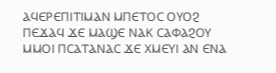ⲀϤⲈⲢⲈⲠⲒⲦⲒⲘⲀⲚ ⲘⲠⲈⲦⲞⲤ ⲞⲨⲞϨ ⲠⲈϪⲀϤ ϪⲈ ⲘⲀϢⲈ ⲚⲀⲔ ⲤⲀⲪⲀϨⲞⲨ ⲘⲘⲞⲒ ⲠⲤⲀⲦⲀⲚⲀⲤ ϪⲈ ⲬⲘⲈⲨⲒ ⲀⲚ ⲈⲚⲀ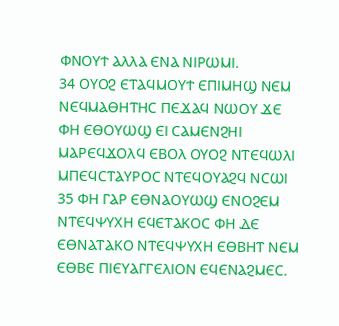ⲪⲚⲞⲨϮ ⲀⲖⲖⲀ ⲈⲚⲀ ⲚⲒⲢⲰⲘⲒ.
34 ⲞⲨⲞϨ ⲈⲦⲀϤⲘⲞⲨϮ ⲈⲠⲒⲘⲎϢ ⲚⲈⲘ ⲚⲈϤⲘⲀⲐⲎⲦⲎⲤ ⲠⲈϪⲀϤ ⲚⲰⲞⲨ ϪⲈ ⲪⲎ ⲈⲐⲞⲨⲰϢ ⲈⲒ ⲤⲀⲘⲈⲚϨⲎⲒ ⲘⲀⲢⲈϤϪⲞⲖϤ ⲈⲂⲞⲖ ⲞⲨⲞϨ ⲚⲦⲈϤⲰⲖⲒ ⲘⲠⲈϤⲤⲦⲀⲨⲢⲞⲤ ⲚⲦⲈϤⲞⲨⲀϨϤ ⲚⲤⲰⲒ
35 ⲪⲎ ⲄⲀⲢ ⲈⲐⲚⲀⲞⲨⲰϢ ⲈⲚⲞϨⲈⲘ ⲚⲦⲈϤⲮⲨⲬⲎ ⲈϤⲈⲦⲀⲔⲞⲤ ⲪⲎ ⲆⲈ ⲈⲐⲚⲀⲦⲀⲔⲞ ⲚⲦⲈϤⲮⲨⲬⲎ ⲈⲐⲂⲎⲦ ⲚⲈⲘ ⲈⲐⲂⲈ ⲠⲒⲈⲨⲀⲄⲄⲈⲖⲒⲞⲚ ⲈϤⲈⲚⲀϨⲘⲈⲤ.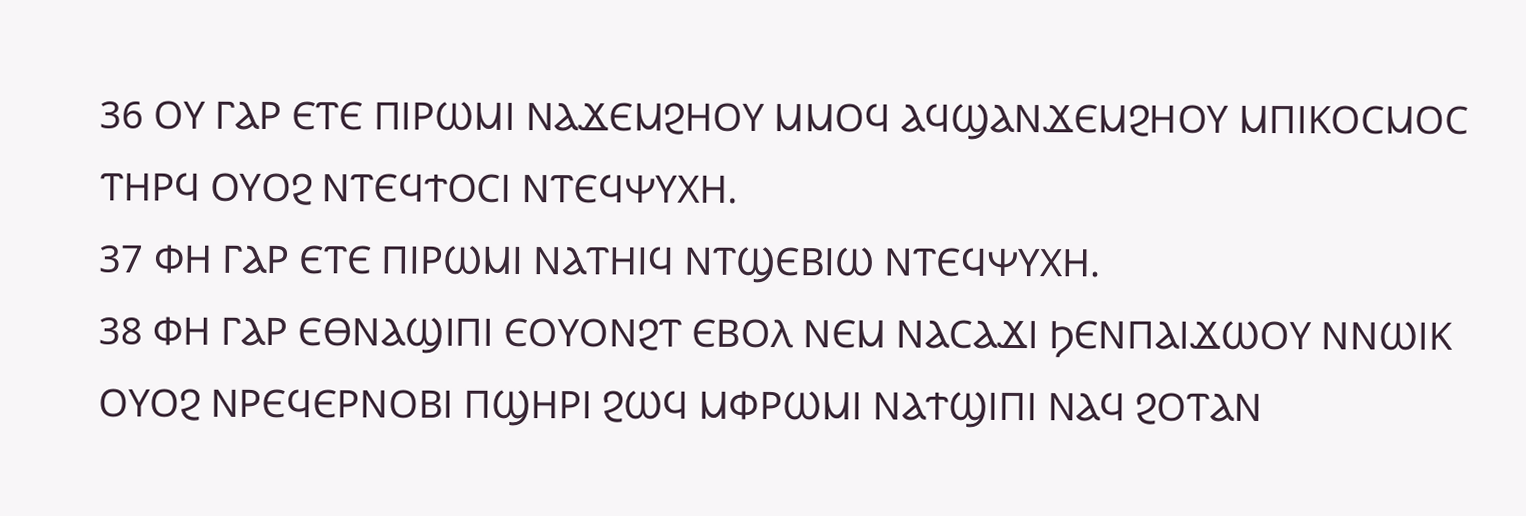36 ⲞⲨ ⲄⲀⲢ ⲈⲦⲈ ⲠⲒⲢⲰⲘⲒ ⲚⲀϪⲈⲘϨⲎⲞⲨ ⲘⲘⲞϤ ⲀϤϢⲀⲚϪⲈⲘϨⲎⲞⲨ ⲘⲠⲒⲔⲞⲤⲘⲞⲤ ⲦⲎⲢϤ ⲞⲨⲞϨ ⲚⲦⲈϤϮⲞⲤⲒ ⲚⲦⲈϤⲮⲨⲬⲎ.
37 ⲪⲎ ⲄⲀⲢ ⲈⲦⲈ ⲠⲒⲢⲰⲘⲒ ⲚⲀⲦⲎⲒϤ ⲚⲦϢⲈⲂⲒⲰ ⲚⲦⲈϤⲮⲨⲬⲎ.
38 ⲪⲎ ⲄⲀⲢ ⲈⲐⲚⲀϢⲒⲠⲒ ⲈⲞⲨⲞⲚϨⲦ ⲈⲂⲞⲖ ⲚⲈⲘ ⲚⲀⲤⲀϪⲒ ϦⲈⲚⲠⲀⲒϪⲰⲞⲨ ⲚⲚⲰⲒⲔ ⲞⲨⲞϨ ⲚⲢⲈϤⲈⲢⲚⲞⲂⲒ ⲠϢⲎⲢⲒ ϨⲰϤ ⲘⲪⲢⲰⲘⲒ ⲚⲀϮϢⲒⲠⲒ ⲚⲀϤ ϨⲞⲦⲀⲚ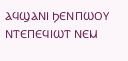ⲀϤϢⲀⲚⲒ ϦⲈⲚⲠⲰⲞⲨ ⲚⲦⲈⲠⲈϤⲒⲰⲦ ⲚⲈⲘ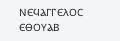ⲚⲈϤⲀⲄⲄⲈⲖⲞⲤ ⲈⲐⲞⲨⲀⲂ